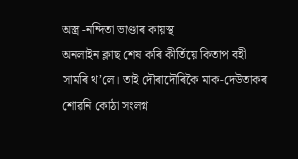অস্ত্ৰ -নন্দিতা ভাণ্ডাৰ কায়স্থ
অনলাইন ক্লাছ শেষ কৰি কীৰ্তিয়ে কিতাপ বহী সামৰি থ’লে। তাই দৌৰাদৌৰিকৈ মাক-দেউতাকৰ শোৱনি কোঠা সংলগ্ন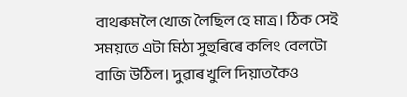বাথৰুমলৈ খোজ লৈছিল হে মাত্ৰ। ঠিক সেই সময়তে এটা মিঠা সুহুৰিৰে কলিং বেলটো বাজি উঠিল। দুৱাৰ খুলি দিয়াতকৈও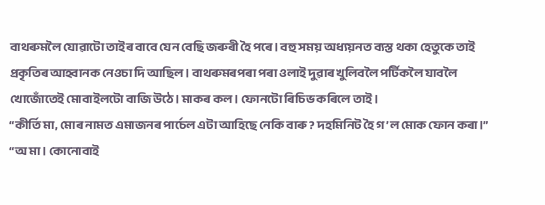বাথৰুমলৈ যোৱাটো তাইৰ বাবে যেন বেছি জৰুৰী হৈ পৰে। বহু সময় অধ্যয়নত ব্যস্ত থকা হেতুকে তাই প্ৰকৃতিৰ আহ্বানক নেওচা দি আছিল। বাথৰুমৰপৰা পৰা ওলাই দুৱাৰ খুলিবলৈ পৰ্টিকলৈ যাবলৈ খোজোঁতেই মোবাইলটো বাজি উঠে। মাকৰ কল। ফোনটো ৰিচিভ কৰিলে তাই।
“কীৰ্তি মা, মোৰ নামত এমাজনৰ পাৰ্চেল এটা আহিছে নেকি বাৰু? দহমিনিট হৈ গ’ল মোক ফোন কৰা।”
“অ মা। কোনোবাই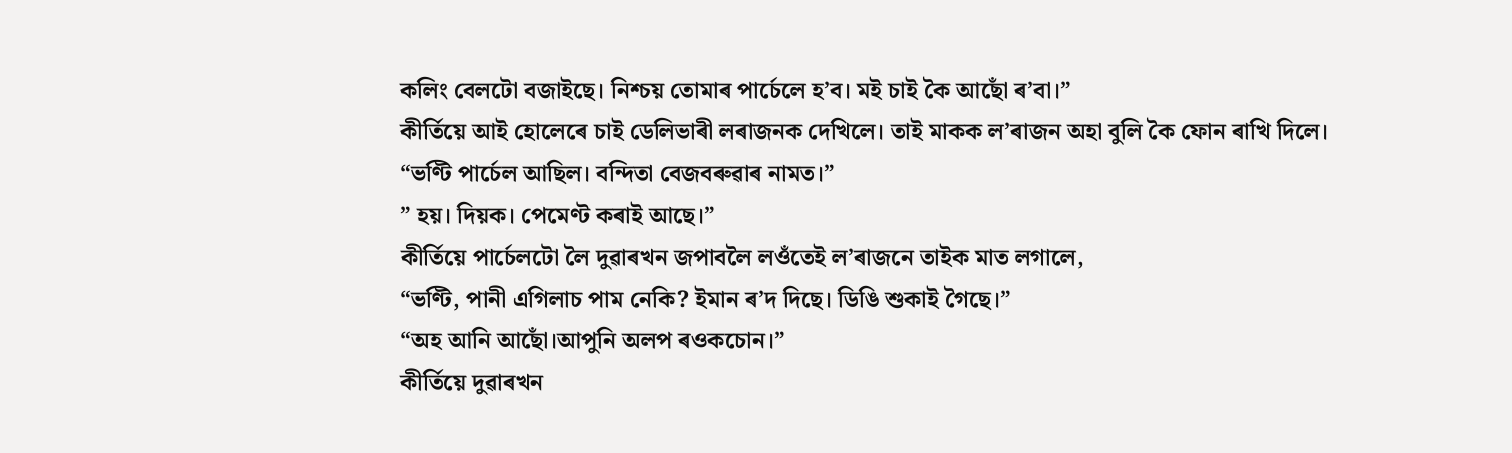কলিং বেলটো বজাইছে। নিশ্চয় তোমাৰ পাৰ্চেলে হ’ব। মই চাই কৈ আছোঁ ৰ’বা।”
কীৰ্তিয়ে আই হোলেৰে চাই ডেলিভাৰী লৰাজনক দেখিলে। তাই মাকক ল’ৰাজন অহা বুলি কৈ ফোন ৰাখি দিলে।
“ভণ্টি পাৰ্চেল আছিল। বন্দিতা বেজবৰুৱাৰ নামত।”
” হয়। দিয়ক। পেমেণ্ট কৰাই আছে।”
কীৰ্তিয়ে পাৰ্চেলটো লৈ দুৱাৰখন জপাবলৈ লওঁতেই ল’ৰাজনে তাইক মাত লগালে,
“ভণ্টি, পানী এগিলাচ পাম নেকি? ইমান ৰ’দ দিছে। ডিঙি শুকাই গৈছে।”
“অহ আনি আছোঁ।আপুনি অলপ ৰওকচোন।”
কীৰ্তিয়ে দুৱাৰখন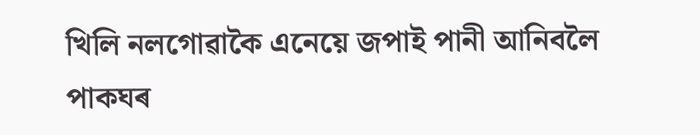খিলি নলগোৱাকৈ এনেয়ে জপাই পানী আনিবলৈ পাকঘৰ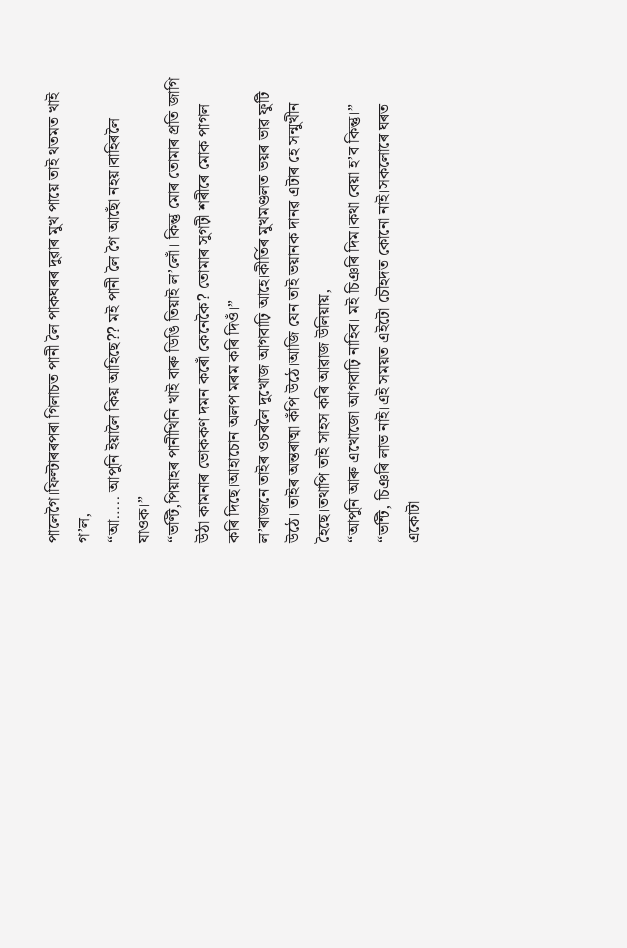পালেগৈ।ফিল্টাৰৰপৰা গিলাচত পানী লৈ পাকঘৰৰ দুৱাৰ মুখ পায়ে তাই থতমত খাই গ’ল,
“আ….. আপুনি ইয়ালৈ কিয় আহিছে?? মই পানী লৈ গৈ আছোঁ নহয়।বাহিৰলৈ যাওক।”
“ভণ্টি,পিয়াহৰ পানীখিনি খাই বাৰু ডিঙি তিয়াই ল’লোঁ। কিন্তু মোৰ তোমাৰ প্ৰতি জাগি উঠা কামনাৰ ভোককণ দমন কৰোঁ কেনেকৈ? তোমাৰ সুগঢ়ী শৰীৰে মোক পাগল কৰি দিছে।আহাচোন অলপ মৰম কৰি দিওঁ।”
ল’ৰাজনে তাইৰ ওচৰলৈ দুখোজ আগবাঢ়ি আহে।কীৰ্তিৰ মুখমণ্ডলত ভয়ৰ ভাৱ ফুটি উঠে। তাইৰ অন্তৰাত্মা কঁপি উঠে।আজি যেন তাই ভয়ানক দানৱ এটাৰ হে সন্মুখীন হৈছে।তথাপি তাই সাহস কৰি আৱাজ উলিয়ায়,
“আপুনি আৰু এখোজো আগবাঢ়ি নাহিব। মই চিঞৰি দিম।কথা বেয়া হ’ব কিন্তু।”
“ভন্টি, চিঞৰি লাভ নাই।এই সময়ত এইটো চৌহদত কোনো নাই।সকলোৰে ঘৰত একোটা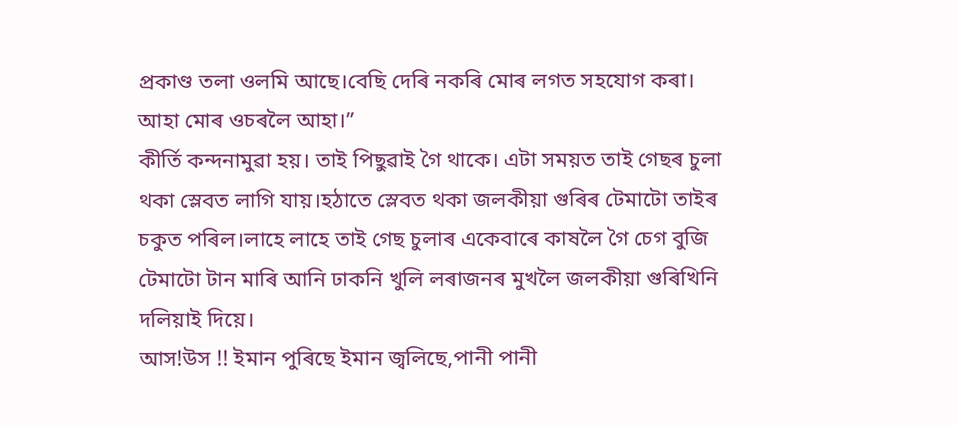প্ৰকাণ্ড তলা ওলমি আছে।বেছি দেৰি নকৰি মোৰ লগত সহযোগ কৰা। আহা মোৰ ওচৰলৈ আহা।”
কীৰ্তি কন্দনামুৱা হয়। তাই পিছুৱাই গৈ থাকে। এটা সময়ত তাই গেছৰ চুলা থকা স্লেবত লাগি যায়।হঠাতে স্লেবত থকা জলকীয়া গুৰিৰ টেমাটো তাইৰ চকুত পৰিল।লাহে লাহে তাই গেছ চুলাৰ একেবাৰে কাষলৈ গৈ চেগ বুজি টেমাটো টান মাৰি আনি ঢাকনি খুলি লৰাজনৰ মুখলৈ জলকীয়া গুৰিখিনি দলিয়াই দিয়ে।
আস!উস !! ইমান পুৰিছে ইমান জ্বলিছে,পানী পানী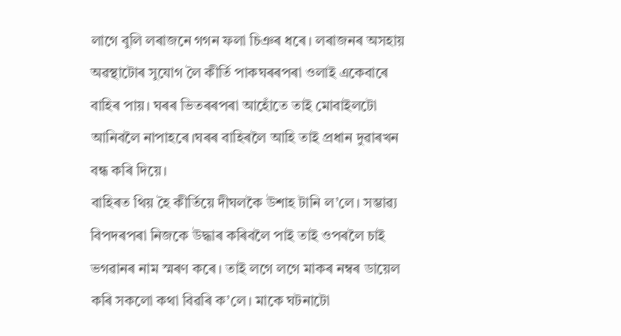লাগে বুলি লৰাজনে গগন ফলা চিঞৰ ধৰে। লৰাজনৰ অসহায় অৱস্থাটোৰ সুযোগ লৈ কীৰ্তি পাকঘৰৰপৰা ওলাই একেবাৰে বাহিৰ পায়। ঘৰৰ ভিতৰৰপৰা আহোঁতে তাই মোবাইলটো আনিবলৈ নাপাহৰে।ঘৰৰ বাহিৰলৈ আহি তাই প্ৰধান দুৱাৰখন বন্ধ কৰি দিয়ে।
বাহিৰত থিয় হৈ কীৰ্তিয়ে দীঘলকৈ উশাহ টানি ল’লে। সম্ভাৱ্য বিপদৰপৰা নিজকে উদ্ধাৰ কৰিবলৈ পাই তাই ওপৰলৈ চাই ভগৱানৰ নাম স্মৰণ কৰে। তাই লগে লগে মাকৰ নম্বৰ ডায়েল কৰি সকলো কথা বিৱৰি ক’লে। মাকে ঘটনাটো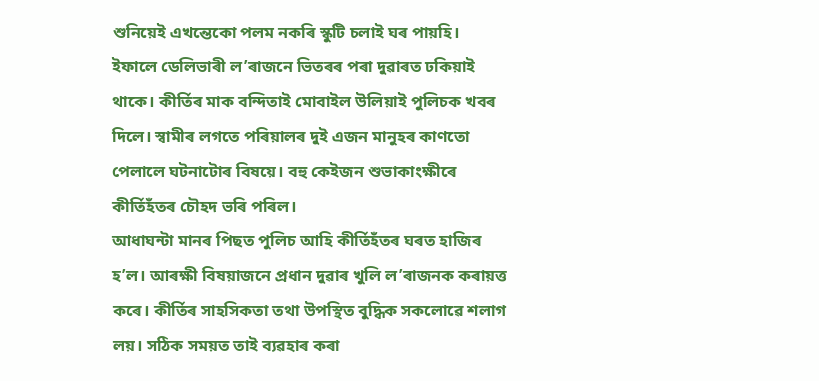শুনিয়েই এখন্তেকো পলম নকৰি স্কুটি চলাই ঘৰ পায়হি। ইফালে ডেলিভাৰী ল’ৰাজনে ভিতৰৰ পৰা দুৱাৰত ঢকিয়াই থাকে। কীৰ্তিৰ মাক বন্দিতাই মোবাইল উলিয়াই পুলিচক খবৰ দিলে। স্বামীৰ লগতে পৰিয়ালৰ দুই এজন মানুহৰ কাণতো পেলালে ঘটনাটোৰ বিষয়ে। বহু কেইজন শুভাকাংক্ষীৰে কীৰ্তিহঁতৰ চৌহদ ভৰি পৰিল।
আধাঘন্টা মানৰ পিছত পুলিচ আহি কীৰ্তিহঁতৰ ঘৰত হাজিৰ হ’ল। আৰক্ষী বিষয়াজনে প্ৰধান দুৱাৰ খুলি ল’ৰাজনক কৰায়ত্ত কৰে। কীৰ্তিৰ সাহসিকতা তথা উপস্থিত বুদ্ধিক সকলোৱে শলাগ লয়। সঠিক সময়ত তাই ব্যৱহাৰ কৰা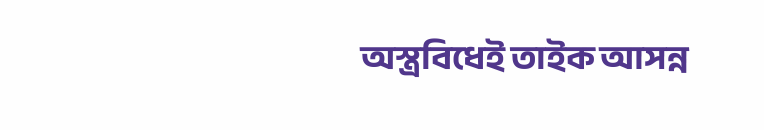অস্ত্ৰবিধেই তাইক আসন্ন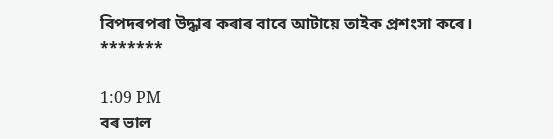বিপদৰপৰা উদ্ধাৰ কৰাৰ বাবে আটায়ে তাইক প্ৰশংসা কৰে।
*******

1:09 PM
বৰ ভাল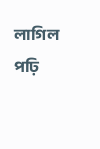লাগিল পঢ়ি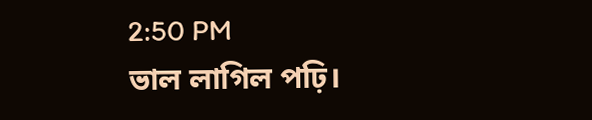2:50 PM
ভাল লাগিল পঢ়ি।